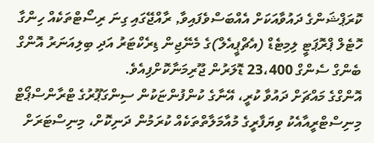ކޮރަޕްޝަންގެ ދައުވާއަކަށް އެއްބަސްވެފައިވާ, ރާއްޖޭގައި ގިނަ ރިސޯޓްތަކެއް ހިންގާ ހޮޓެލް ޕްރޮޕަޓީ ލިމިޓެޑް (އެޗްޕީއެލް)ގެ މެނޭޖިން ޑިރެކްޓަރު އަދި ބިލިއަނަރު އޮންގް ބެންގް ސެންގް 23،400 ޑޮލަރުން ޖޫރިމަނާކޮށްފިއެވެ.
އޮންގްގެ މައްޗަށް ދައުވާ ކުރީ، އޭނާގެ ކުންފުންޏަކުން ސިންގަޕޫރުގެ ޓްރާންސްޕޯޓް މިނިސްޓްރީއާއެކު ވިޔަފާރީގެ މުއާމަލާތްތަކެއް ކުރަމުން ދަނިކޮށް، މިނިސްޓަރަށް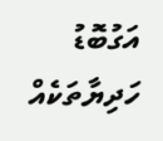އަގުބޮޑު ހަދިޔާތަކެއް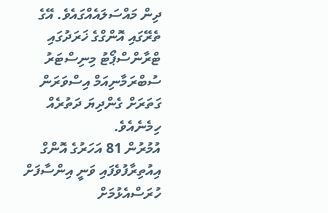ދިން މައްސަލައެއްގައެވެ. އޭގެ ތެރޭގައި އޮންގްގެ ޚަރަދުގައި ޓްރާންސްޕޯޓު މިނިސްޓަރު ސުބްރަމާނިއަމް އިސްވަރަން ގަތަރަށް ގެންދިޔަ ދަތުރެއް ހިމެނެއެވެ.
އުމުރުން 81 އަހަރުގެ އޮންގް އިއުތިރާފުވެފައި ވަނީ އިންސާފަށް ހުރަސްއެޅުމަށް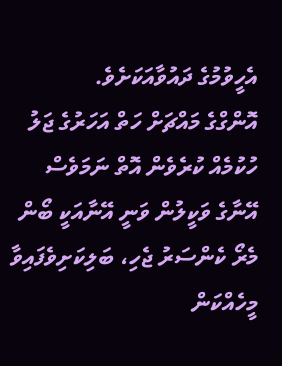އެހީވުމުގެ ދައުވާއަކަށެވެ.
އޮންގްގެ މައްޗަށް ހަތް އަހަރުގެ ޖަލު ހުކުމެއް ކުރެވެން އޮތް ނަމަވެސް އޭނާގެ ވަކީލުން ވަނީ އޭނާއަކީ ބޯން މެރޯ ކެންސަރު ޖެހި، ބަލިކަށިވެފައިވާ މީހެއްކަން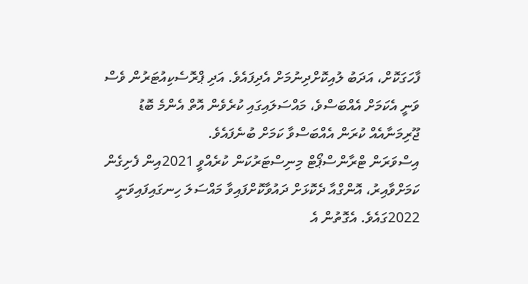ފާހަގަކޮށް، އަދަބު ލުއިކޮށްދިނުމަށް އެދިފައެވެ. އަދި ޕްރޮސެކިއުޓަރުން ވެސް ވަނީ އެކަމަށް އެއްބަސްވެ، މައްސަލައިގައި ކުރެވެން އޮތް އެންމެ ބޮޑު ޖޫރިމަނާއެއް ކުރަން އެއްބަސްވާ ކަމަށް ބުނެފައެވެ.
އިސްވަރަން ޓްރާންސްޕޯޓް މިނިސްޓަރުކަން ކުރެއްވީ 2021އިން ފެށިގެން ކަމަށްވާއިރު، އޮންގްއާ ދެކޮޅަށް ދައުވާކޮށްފައިވާ މައްސަލަ ހިނގައިފައިވަނީ 2022ގައެވެ. އެގޮތުން އެ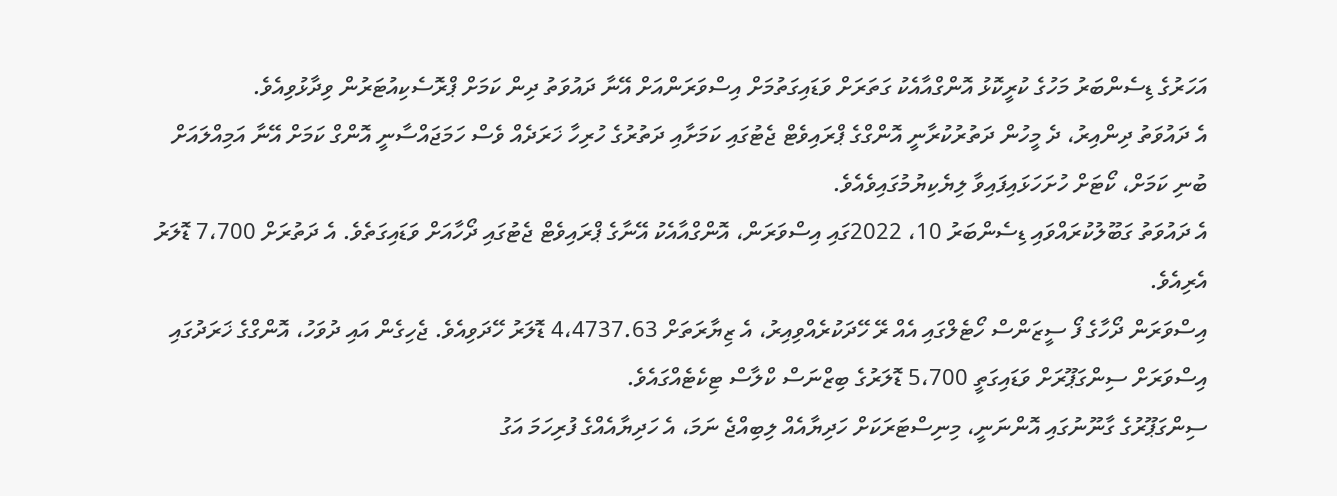އަހަރުގެ ޑިސެންބަރު މަހުގެ ކުރީކޮޅު އޮންގްއާއެކު ގަތަރަށް ވަޑައިގަތުމަށް އިސްވަރަންއަށް އޭނާ ދައުވަތު ދިން ކަމަށް ޕްރޮސެކިއުޓަރުން ވިދާޅުވިއެވެ.
އެ ދައުވަތު ދިންއިރު، ދެ މީހުން ދަތުރުކުރާނީ އޮންގްގެ ޕްރައިވެޓް ޖެޓުގައި ކަމަށާއި ދަތުރުގެ ހުރިހާ ޚަރަދެއް ވެސް ހަމަޖައްސާނީ އޮންގް ކަމަށް އޭނާ އަމިއްލައަށް ބުނި ކަމަށް، ކޯޓަށް ހުށަހަޅައިފައިވާ ލިޔެކިޔުމުގައިވެއެވެ.
އެ ދައުވަތު ގަބޫލުކުރައްވައި ޑިސެންބަރު 10، 2022ގައި އިސްވަރަން، އޮންގްއާއެކު އޭނާގެ ޕްރައިވެޓް ޖެޓުގައި ދޯހާއަށް ވަޑައިގަތެވެ. އެ ދަތުރަށް 7،700 ޑޮލަރު އެރިއެވެ.
އިސްވަރަން ދޯހާގެ ފޯ ސީޒަންސް ހޯޓެލްގައި އެއް ރޭ ހޭދަކުރެއްވިއިރު، އެ ޒިޔާރަތަށް 4،4737.63 ޑޮލަރު ހޭދަވިއެވެ. ޖެހިގެން އައި ދުވަހު، އޮންގްގެ ޚަރަދުގައި އިސްވަރަށް ސިންގަޕޫރަށް ވަޑައިގަތީ 5،700 ޑޮލަރުގެ ބިޒްނަސް ކްލާސް ޓިކެޓެއްގައެވެ.
ސިންގަޕޫރުގެ ގާނޫނުގައި އޮންނަނީ، މިނިސްޓަރަކަށް ހަދިޔާއެއް ލިބިއްޖެ ނަމަ، އެ ހަދިޔާއެއްގެ ފުރިހަމަ އަގު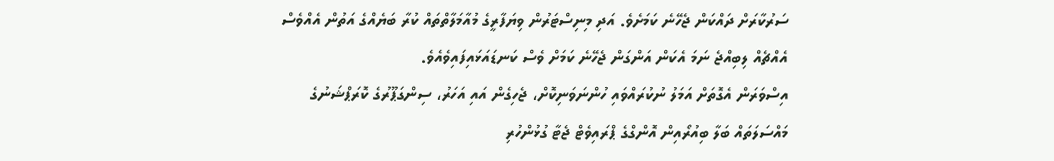ސަރުކާރަށް ދައްކަން ޖެހޭނެ ކަމަށެވެ. އަދި މިނިސްޓަރުން ވިޔަފާރީގެ މުއާމަލާތްތައް ކުރާ ބަޔެއްގެ އަތުން އެއްވެސް އެއްޗެއް ލިބިއްޖެ ނަމަ އެކަން އަންގަން ޖެހޭނެ ކަމަށް ވެސް ކަނޑައަޅައިފައިވެއެވެ.
އިސްވަރަން އެގޮތަށް އަމަލު ނުކުރައްވައި ހުންނަވަނިކޮށް، ޖެހިގެން އައި އަހަރު، ސިންގަޕޫރުގެ ކޮރަޕްޝަނުގެ މައްސަލަތައް ބަލާ ބިއުރޯއިން އޮންގްގެ ޕްރައިވެޓް ޖެޓާ ގުޅުންހުރި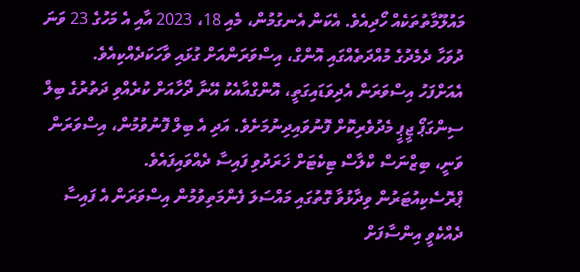މައުލޫމާތުތަކެއް ހޯދިއެވެ. އެކަން އެނގުމުން، މެއި 18، 2023 އާއި އެ މަހުގެ 23 ވަނަ ދުވަހާ ދެމެދުގެ މުއްދަތެއްގައި އޮންގް، އިސްވަރަންއަށް ގުޅައި ވާހަކަދެއްކިއެވެ.
އެއަށްފަހު އިސްވަރަން އެދިވަޑައިގަތީ، އޮންގްއާއެކު އޭނާ ދޯހާއަށް ކުރެއްވި ދަތުރުގެ ބިލް ސިންގަޕޯ ޖީޕީ މެދުވެރިކޮށް ފޮނުވައިދިނުމަށެވެ. އަދި އެ ބިލް ފޮނުވުމުން، އިސްވަރަން ވަނީ، ބިޒްނަސް ކްލާސް ޓިކެޓަށް ޚަރަދުވި ފައިސާ ދެއްވައިފައެވެ.
ޕްރޮސެކިއުޓަރުން ވިދާޅުވާ ގޮތުގައި މައްސަލަ ފެންމަތިވުމުން އިސްވަރަން އެ ފައިސާ ދެއްކެވީ އިންސާފަށް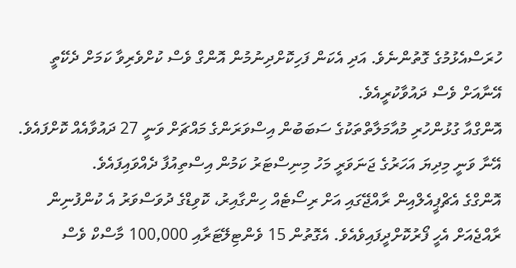ހުރަސްއެޅުމުގެ ގޮތުންނެވެ. އަދި އެކަން ފަހިކޮށްދިނުމުން އޮންގް ވެސް ކުށްވެރިވާ ކަމަށް ދެކޭތީ އޭނާއަށް ވެސް ދައުވާކުރީއެވެ.
އޮންގްއާ ގުޅުންހުރި މުއާމަލާތްތަކުގެ ސަބަބުން އިސްވަރަންގެ މައްޗަށް ވަނީ 27 ދައުވާއެއް ކޮށްފައެވެ. އޭނާ ވަނީ މިދިޔަ އަހަރުގެ ޖަނަވަރީ މަހު މިނިސްޓަރު ކަމުން އިސްތިއުފާ ދެއްވައިފައެވެ.
އޮންގްގެ އެޗްޕީއެލްއިން ރާއްޖޭގައި އަށް ރިސޯޓެއް ހިންގާއިރު، ކޮވިޑްގެ ދުވަސްވަރު އެ ކުންފުނިން ރާއްޖެއަށް އެހީ ފޯރުކޮށްދީފައިވެއެވެ. އެގޮތުން 15 ވެންޓިލޭޓަރާއި 100,000 މާސްކް ވެސް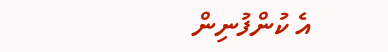އެ ކުންފުނިން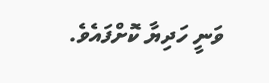ވަނީ ހަދިޔާ ކޮށްފައެވެ.